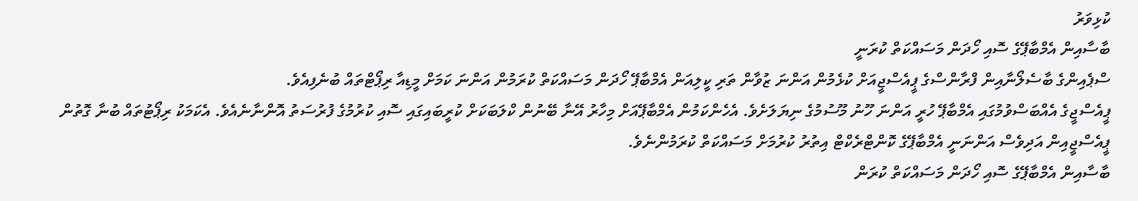ކުޅިވަރު
ބާސާއިން އެމްބާޕޭގެ ސޮއި ހޯދަން މަސައްކަތް ކުރަނީ
ސްޕެއިންގެ ބާސެލޯނާއިން ފްރާންސްގެ ޕީއެސްޖީއަށް ކުޅެމުން އަންނަ ޒުވާން ތަރި ކީލިއަން އެމްބާޕޭ ހޯދަން މަސައްކަތް ކުރަމުން އަންނަ ކަމަށް މީޑިއާ ރިޕޯޓްތައް ބުނެފިއެވެ.
ޕީއެސްޖީގެ އެއްބަސްވުމުގައި އެމްބާޕޭ ހުރީ އަންނަ ހޫނު މޫސުމުގެ ނިޔަލަށެވެ. އެހެންކަމުން އެމްބާޕޭއަށް މިހާރު އޭނާ ބޭނުން ކްލަބަކަށް ކުރީބައިގައި ސޮއި ކުރުމުގެ ފުރުސަތު އޮންނާނެއެވެ. އެކަމަކު ރިޕޯޓުތައް ބުނާ ގޮތުން ޕީއެސްޖީއިން އަދިވެސް އަންނަނީ އެމްބާޕޭގެ ކޮންޓްރެކްޓް އިތުރު ކުރުމަށް މަސައްކަތް ކުރަމުންނެވެ.
ބާސާއިން އެމްބާޕޭގެ ސޮއި ހޯދަން މަސައްކަތް ކުރަން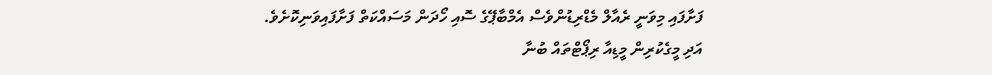ފަށާފައި މިވަނީ ރެއާލް މެޑްރިޑުންވެސް އެމްބާޕޭގެ ސޮއި ހޯދަން މަސައްކަތް ފަށާފައިވަނިކޮށެވެ. އަދި މީގެކުރިން މީޑިއާ ރިޕޯޓްތައް ބުނާ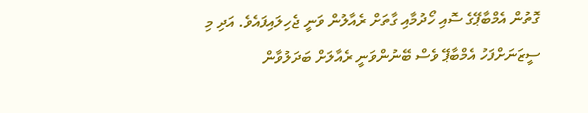ގޮތުން އެމްބާޕޭގެ ސޮއި ހޯދުމާއި ގާތަށް ރެއާލުން ވަނީ ޖެހިލައިފައެވެ. އަދި މި ސީޒަނަށްފަހު އެމްބާޕޭ ވެސް ބޭނުންވަނީ ރެއާލަށް ބަދަލުވާން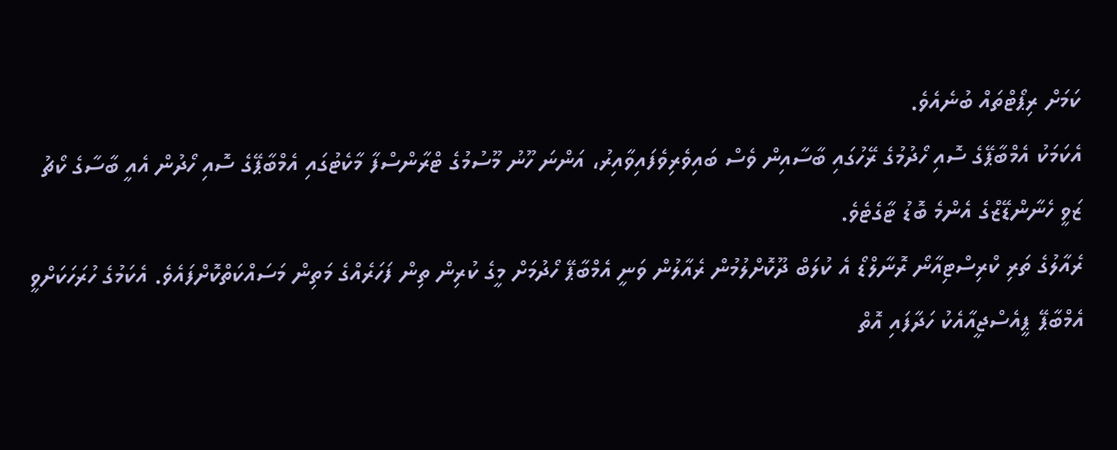ކަމަށް ރިޕޯޓްތައް ބުނެއެވެ.
އެކަމަކު އެމްބާޕޭގެ ސޮއި ހޯދުމުގެ ރޭހުގައި ބާސާއިން ވެސް ބައިވެރިވެފައިވާއިރު، އަންނަ ހޫނު މޫސުމުގެ ޓްރާންސްފާ މާކެޓުގައި އެމްބާޕޭގެ ސޮއި ހޯދުން އެއީ ބާސާގެ ކޯޗު ޒަވީ ހެނާންޑޭޒްގެ އެންމެ ބޮޑު ޓާގެޓެވެ.
ރެއާލުގެ ތަރި ކްރިސްޓިއާނޯ ރޮނާލްޑޯ އެ ކުލަބް ދޫކޮށްލުމުން ރެއާލުން ވަނީ އެމްބާޕޭ ހޯދުމަށް މީގެ ކުރިން ތިން ފަހަރެއްގެ މަތިން މަސައްކަތްކޮށްފައެވެ. އެކަމުގެ ހުރަހަކަށްވީ އެމްބާޕޭ ޕީއެސްޖީއާއެކު ހަދާފައި އޮތް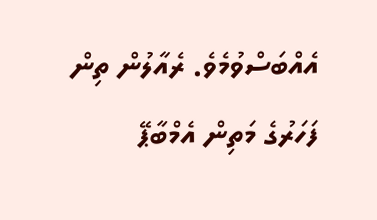އެއްބަސްވުމެވެ. ރެއާލުން ތިން ފަހަރުގެ މަތިން އެމްބާޕޭ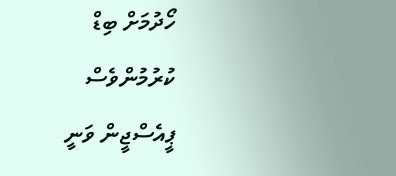ހޯދުމަށް ބިޑް ކުރުމުންވެސް ޕީއެސްޖީން ވަނީ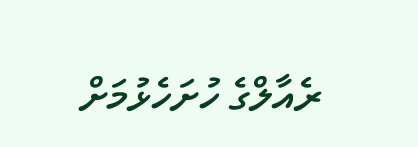ރެއާލްގެ ހުށަހެޅުމަށް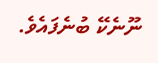ނޫނެކޭ ބުނެފައެވެ.